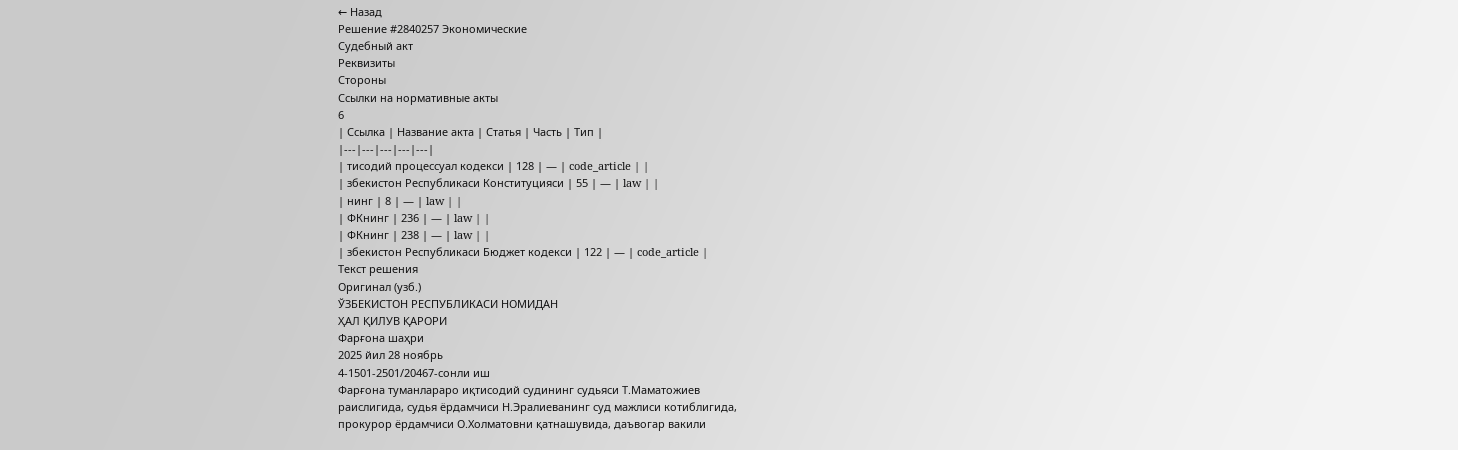← Назад
Решение #2840257 Экономические
Судебный акт
Реквизиты
Стороны
Ссылки на нормативные акты
6
| Ссылка | Название акта | Статья | Часть | Тип |
|---|---|---|---|---|
| тисодий процессуал кодекси | 128 | — | code_article | |
| збекистон Республикаси Конституцияси | 55 | — | law | |
| нинг | 8 | — | law | |
| ФКнинг | 236 | — | law | |
| ФКнинг | 238 | — | law | |
| збекистон Республикаси Бюджет кодекси | 122 | — | code_article |
Текст решения
Оригинал (узб.)
ЎЗБЕКИСТОН РЕСПУБЛИКАСИ НОМИДАН
ҲАЛ ҚИЛУВ ҚАРОРИ
Фарғона шаҳри
2025 йил 28 ноябрь
4-1501-2501/20467-сонли иш
Фарғона туманлараро иқтисодий судининг судьяси Т.Маматожиев
раислигида, судья ёрдамчиси Н.Эралиеванинг суд мажлиси котиблигида,
прокурор ёрдамчиси О.Холматовни қатнашувида, даъвогар вакили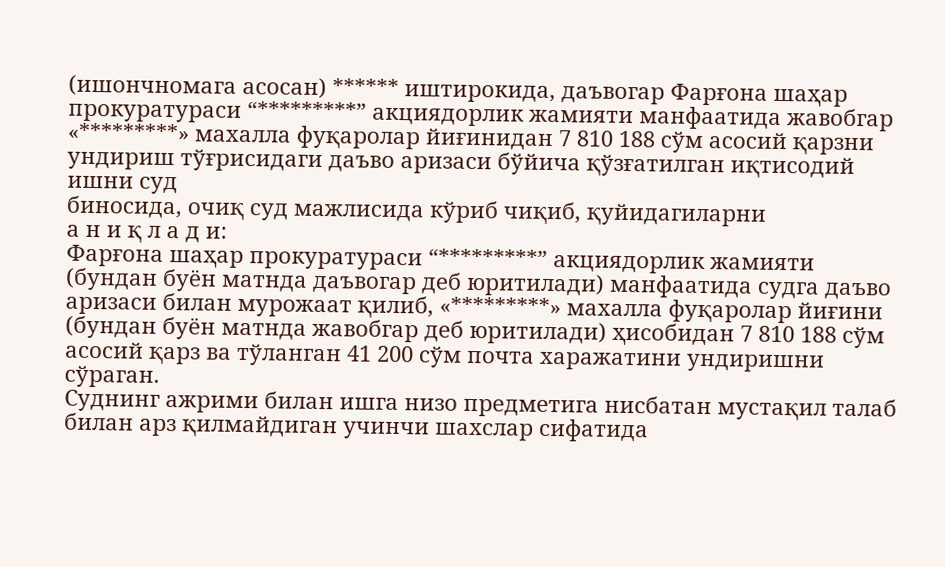(ишончномага асосан) ****** иштирокида, даъвогар Фарғона шаҳар
прокуратураси “*********” акциядорлик жамияти манфаатида жавобгар
«*********» махалла фуқаролар йиғинидан 7 810 188 сўм асосий қарзни
ундириш тўғрисидаги даъво аризаси бўйича қўзғатилган иқтисодий ишни суд
биносида, очиқ суд мажлисида кўриб чиқиб, қуйидагиларни
а н и қ л а д и:
Фарғона шаҳар прокуратураси “*********” акциядорлик жамияти
(бундан буён матнда даъвогар деб юритилади) манфаатида судга даъво
аризаси билан мурожаат қилиб, «*********» махалла фуқаролар йиғини
(бундан буён матнда жавобгар деб юритилади) ҳисобидан 7 810 188 сўм
асосий қарз ва тўланган 41 200 сўм почта харажатини ундиришни сўраган.
Суднинг ажрими билан ишга низо предметига нисбатан мустақил талаб
билан арз қилмайдиган учинчи шахслар сифатида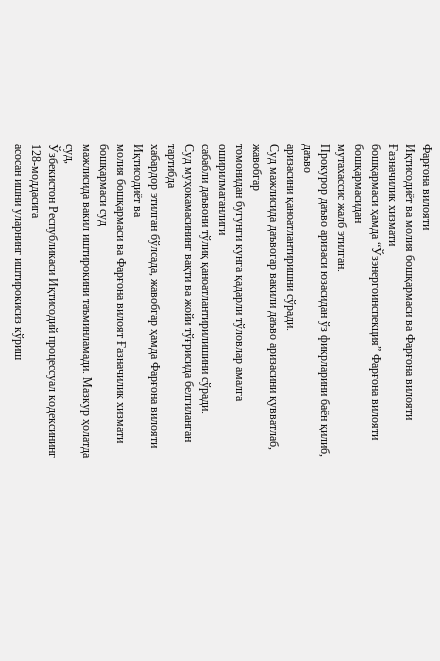Фарғона вилояти
Иқтисодиёт ва молия бошқармаси ва Фарғона вилояти Ғазначилик хизмати
бошқармаси ҳамда “Ўзэнергоинспекция” Фарғона вилояти бошқармасидан
мутахассис жалб этилган.
Прокурор даъво аризаси юзасидан ўз фикрларини баён қилиб, даъво
аризасини қаноатлантиришни сўради.
Суд мажлисида даъвогар вакили даъво аризасини қувватлаб, жавобгар
томонидан бугунги кунга қадарли тўловлар амалга оширилмаганлиги
сабабли даъвони тўлиқ қаноатлантирилишини сўради.
Суд муҳокамасининг вақти ва жойи тўғрисида белгиланган тартибда
хабардор этилган бўлсада, жавобгар ҳамда Фарғона вилояти Иқтисодиёт ва
молия бошқармаси ва Фарғона вилоят Ғазначилик хизмати бошқармаси суд
мажлисида вакил иштирокини таъминламади. Мазкур ҳолатда суд,
Ўзбекистон Республикаси Иқтисодий процессуал кодексининг 128-моддасига
асосан ишни уларнинг иштирокисиз кўриш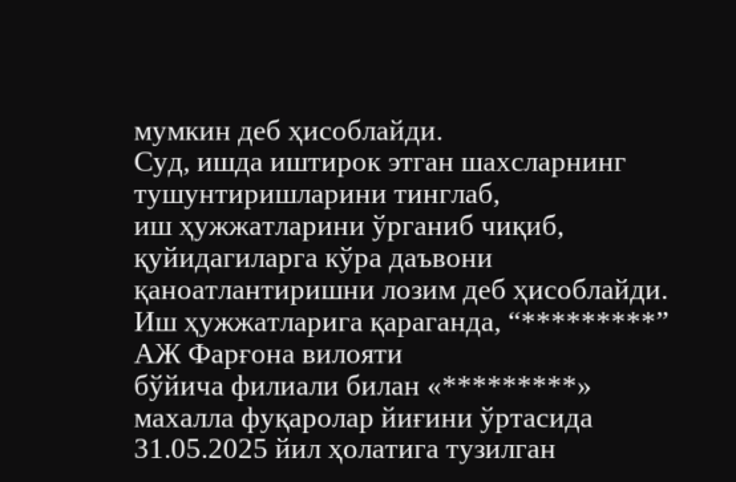мумкин деб ҳисоблайди.
Суд, ишда иштирок этган шахсларнинг тушунтиришларини тинглаб,
иш ҳужжатларини ўрганиб чиқиб, қуйидагиларга кўра даъвони
қаноатлантиришни лозим деб ҳисоблайди.
Иш ҳужжатларига қараганда, “*********” АЖ Фарғона вилояти
бўйича филиали билан «*********» махалла фуқаролар йиғини ўртасида
31.05.2025 йил ҳолатига тузилган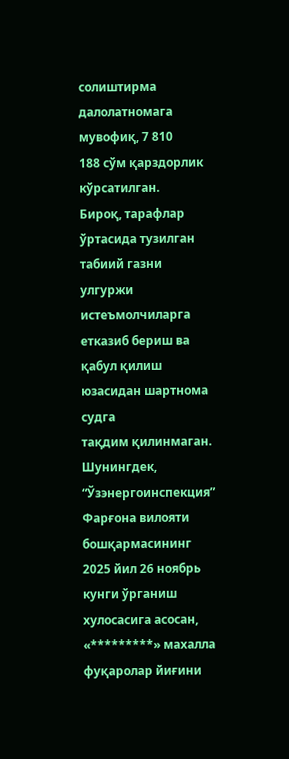солиштирма далолатномага мувофиқ, 7 810
188 сўм қарздорлик кўрсатилган.
Бироқ, тарафлар ўртасида тузилган табиий газни улгуржи
истеъмолчиларга етказиб бериш ва қабул қилиш юзасидан шартнома судга
тақдим қилинмаган.
Шунингдек, “Ўзэнергоинспекция” Фарғона вилояти бошқармасининг
2025 йил 26 ноябрь кунги ўрганиш хулосасига асосан, «*********» махалла
фуқаролар йиғини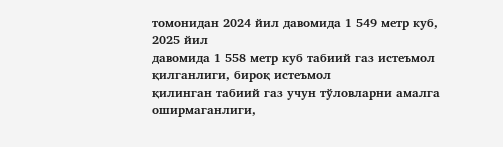томонидан 2024 йил давомида 1 549 метр куб, 2025 йил
давомида 1 558 метр куб табиий газ истеъмол қилганлиги, бироқ истеъмол
қилинган табиий газ учун тўловларни амалга оширмаганлиги,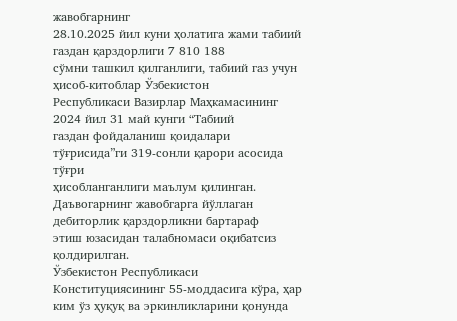жавобгарнинг
28.10.2025 йил куни ҳолатига жами табиий газдан қарздорлиги 7 810 188
сўмни ташкил қилганлиги, табиий газ учун ҳисоб-китоблар Ўзбекистон
Республикаси Вазирлар Маҳкамасининг 2024 йил 31 май кунги “Табиий
газдан фойдаланиш қоидалари тўғрисида”ги 319-сонли қарори асосида тўғри
ҳисобланганлиги маълум қилинган.
Даъвогарнинг жавобгарга йўллаган дебиторлик қарздорликни бартараф
этиш юзасидан талабномаси оқибатсиз қолдирилган.
Ўзбекистон Республикаси Конституциясининг 55-моддасига кўра, ҳар
ким ўз ҳуқуқ ва эркинликларини қонунда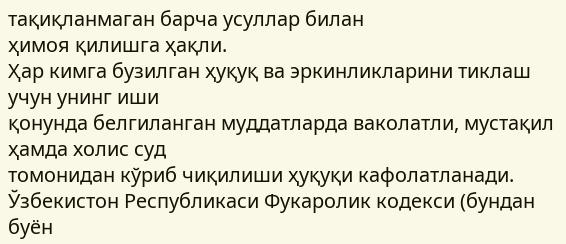тақиқланмаган барча усуллар билан
ҳимоя қилишга ҳақли.
Ҳар кимга бузилган ҳуқуқ ва эркинликларини тиклаш учун унинг иши
қонунда белгиланган муддатларда ваколатли, мустақил ҳамда холис суд
томонидан кўриб чиқилиши ҳуқуқи кафолатланади.
Ўзбекистон Республикаси Фукаролик кодекси (бундан буён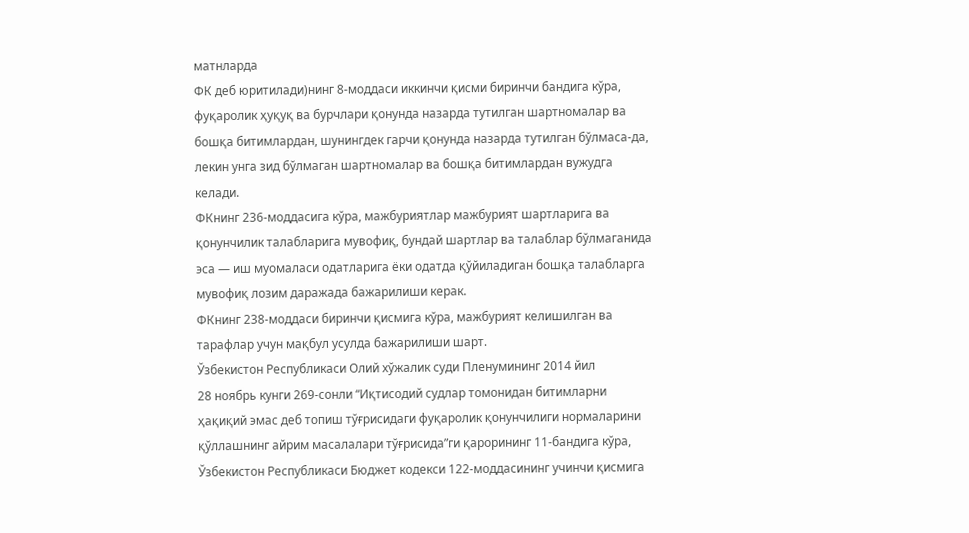матнларда
ФК деб юритилади)нинг 8-моддаси иккинчи қисми биринчи бандига кўра,
фуқаролик ҳуқуқ ва бурчлари қонунда назарда тутилган шартномалар ва
бошқа битимлардан, шунингдек гарчи қонунда назарда тутилган бўлмаса-да,
лекин унга зид бўлмаган шартномалар ва бошқа битимлардан вужудга
келади.
ФКнинг 236-моддасига кўра, мажбуриятлар мажбурият шартларига ва
қонунчилик талабларига мувофиқ, бундай шартлар ва талаблар бўлмаганида
эса — иш муомаласи одатларига ёки одатда қўйиладиган бошқа талабларга
мувофиқ лозим даражада бажарилиши керак.
ФКнинг 238-моддаси биринчи қисмига кўра, мажбурият келишилган ва
тарафлар учун мақбул усулда бажарилиши шарт.
Ўзбекистон Республикаси Олий хўжалик суди Пленумининг 2014 йил
28 ноябрь кунги 269-сонли “Иқтисодий судлар томонидан битимларни
ҳақиқий эмас деб топиш тўғрисидаги фуқаролик қонунчилиги нормаларини
қўллашнинг айрим масалалари тўғрисида”ги қарорининг 11-бандига кўра,
Ўзбекистон Республикаси Бюджет кодекси 122-моддасининг учинчи қисмига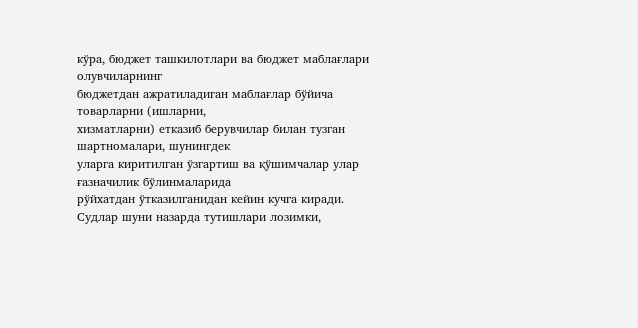кўра, бюджет ташкилотлари ва бюджет маблағлари олувчиларнинг
бюджетдан ажратиладиган маблағлар бўйича товарларни (ишларни,
хизматларни) етказиб берувчилар билан тузган шартномалари, шунингдек
уларга киритилган ўзгартиш ва қўшимчалар улар ғазначилик бўлинмаларида
рўйхатдан ўтказилганидан кейин кучга киради.
Судлар шуни назарда тутишлари лозимки,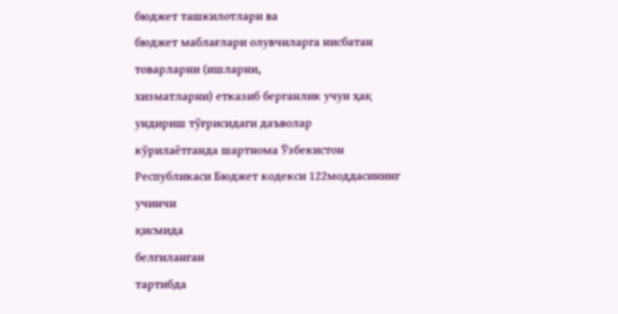бюджет ташкилотлари ва
бюджет маблағлари олувчиларга нисбатан товарларни (ишларни,
хизматларни) етказиб берганлик учун ҳақ ундириш тўғрисидаги даъволар
кўрилаётганда шартнома Ўзбекистон Республикаси Бюджет кодекси 122моддасининг
учинчи
қисмида
белгиланган
тартибда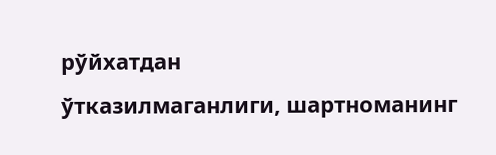рўйхатдан
ўтказилмаганлиги, шартноманинг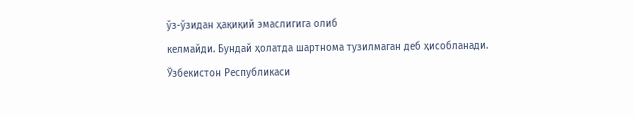ўз-ўзидан ҳақиқий эмаслигига олиб
келмайди. Бундай ҳолатда шартнома тузилмаган деб ҳисобланади.
Ўзбекистон Республикаси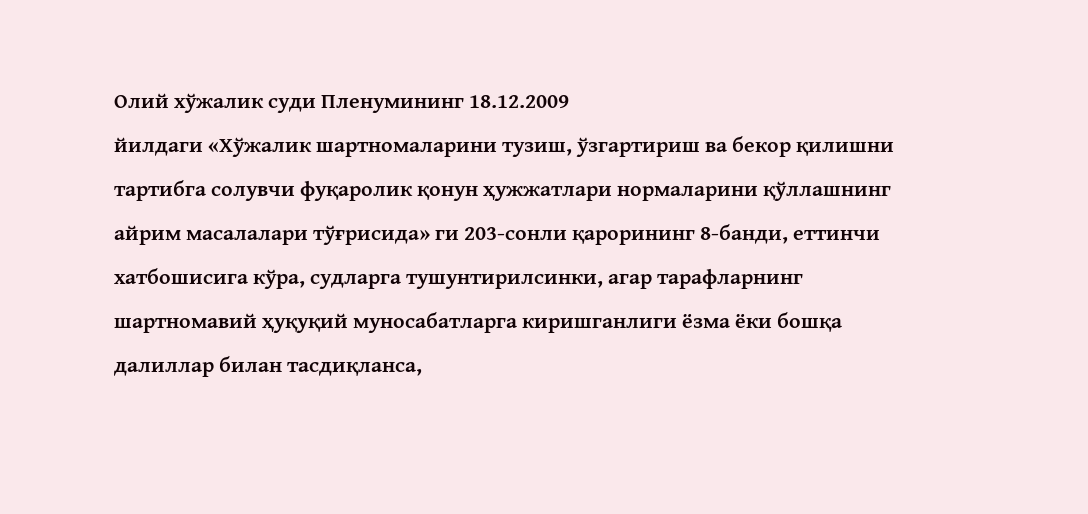Олий хўжалик суди Пленумининг 18.12.2009
йилдаги «Хўжалик шартномаларини тузиш, ўзгартириш ва бекор қилишни
тартибга солувчи фуқаролик қонун ҳужжатлари нормаларини қўллашнинг
айрим масалалари тўғрисида» ги 203-сонли қарорининг 8-банди, еттинчи
хатбошисига кўра, судларга тушунтирилсинки, агар тарафларнинг
шартномавий ҳуқуқий муносабатларга киришганлиги ёзма ёки бошқа
далиллар билан тасдиқланса,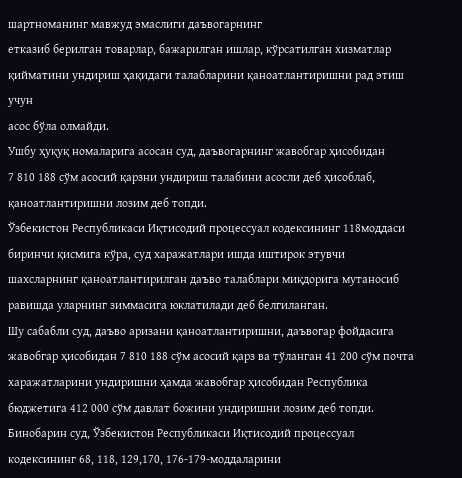шартноманинг мавжуд эмаслиги даъвогарнинг
етказиб берилган товарлар, бажарилган ишлар, кўрсатилган хизматлар
қийматини ундириш ҳақидаги талабларини қаноатлантиришни рад этиш учун
асос бўла олмайди.
Ушбу ҳуқуқ номаларига асосан суд, даъвогарнинг жавобгар ҳисобидан
7 810 188 сўм асосий қарзни ундириш талабини асосли деб ҳисоблаб,
қаноатлантиришни лозим деб топди.
Ўзбекистон Республикаси Иқтисодий процессуал кодексининг 118моддаси биринчи қисмига кўра, суд харажатлари ишда иштирок этувчи
шахсларнинг қаноатлантирилган даъво талаблари миқдорига мутаносиб
равишда уларнинг зиммасига юклатилади деб белгиланган.
Шу сабабли суд, даъво аризани қаноатлантиришни, даъвогар фойдасига
жавобгар ҳисобидан 7 810 188 сўм асосий қарз ва тўланган 41 200 сўм почта
харажатларини ундиришни ҳамда жавобгар ҳисобидан Республика
бюджетига 412 000 сўм давлат божини ундиришни лозим деб топди.
Бинобарин суд, Ўзбекистон Республикаси Иқтисодий процессуал
кодексининг 68, 118, 129,170, 176-179-моддаларини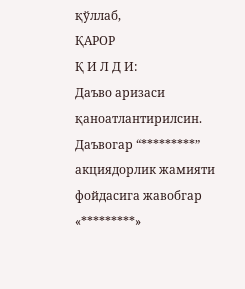қўллаб,
ҚАРОР
Қ И Л Д И:
Даъво аризаси қаноатлантирилсин.
Даъвогар “*********” акциядорлик жамияти фойдасига жавобгар
«*********»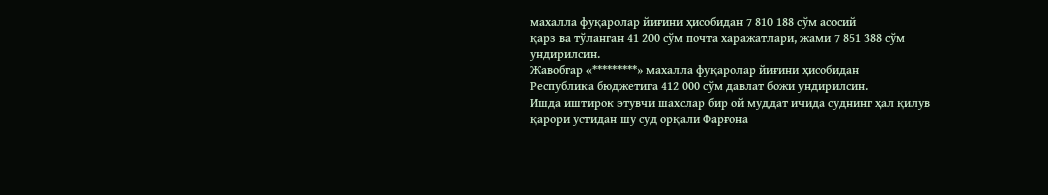махалла фуқаролар йиғини ҳисобидан 7 810 188 сўм асосий
қарз ва тўланган 41 200 сўм почта харажатлари, жами 7 851 388 сўм
ундирилсин.
Жавобгар «*********» махалла фуқаролар йиғини ҳисобидан
Республика бюджетига 412 000 сўм давлат божи ундирилсин.
Ишда иштирок этувчи шахслар бир ой муддат ичида суднинг ҳал қилув
қарори устидан шу суд орқали Фарғона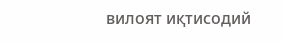вилоят иқтисодий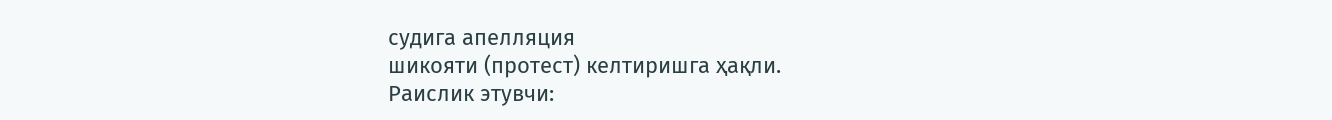судига апелляция
шикояти (протест) келтиришга ҳақли.
Раислик этувчи: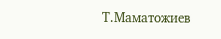Т.Маматожиев